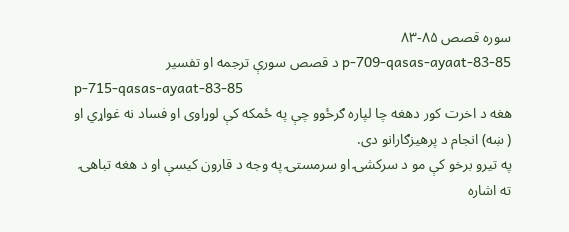سوره قصص ۸۵-۸۳
p-709-qasas-ayaat-83-85 د قصص سورې ترجمه او تفسیر
p-715-qasas-ayaat-83-85
هغه د اخرت کور دهغه چا لپاره ګرځوو چې په ځمکه کې لوړاوی او فساد نه غواړي او ( ښه) انجام د پرهیزګارانو دی.
په تیرو برخو کې مو د سرکشۍ او سرمستۍ په وجه د قارون کیسې او د هغه تباهۍ ته اشاره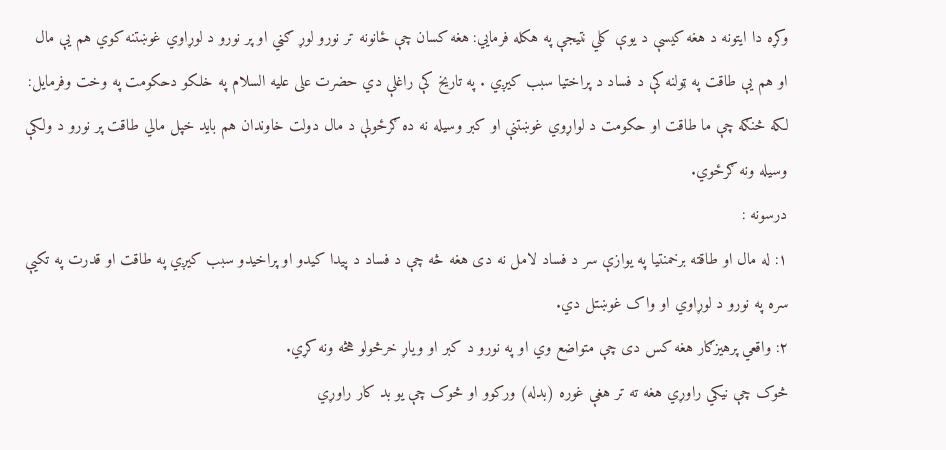وکړه دا ایتونه د هغه کیسې د یوې کلي نتیجې په هکله فرمایي: هغه کسان چې ځانونه تر نورو لوړ ګڼي او پر نورو د لوړاوي غوښتنه کوي هم یې مال او هم یې طاقت په ټولنه کې د فساد د پراختیا سبب کیږي . په تاریخ کې راغلې دي حضرت علی علیه السلام په خلکو دحکومت په وخت وفرمایل: لکه څنګه چې ما طاقت او حکومت د لواړوي غوښتنې او کبر وسیله نه ده ګرځولې د مال دولت خاوندان هم باید خپل مالي طاقت پر نورو د ولکې وسیله ونه ګرځوي.
درسونه :
۱: له مال او طاقته برخمنتیا په یوازې سر د فساد لامل نه دی هغه څه چې د فساد د پیدا کیدو او پراخیدو سبب کیږي په طاقت او قدرت په تکیې سره په نورو د لوړاوي او واک غوښتل دي.
۲: واقعي پرهیزګار هغه کس دی چې متواضع وي او په نورو د کبر او ویاړ خرڅولو هڅه ونه کړي.
څوک چې نیکي راوړي هغه ته تر هغې غوره (بدله) ورکوو او څوک چې یو بد کار راوړي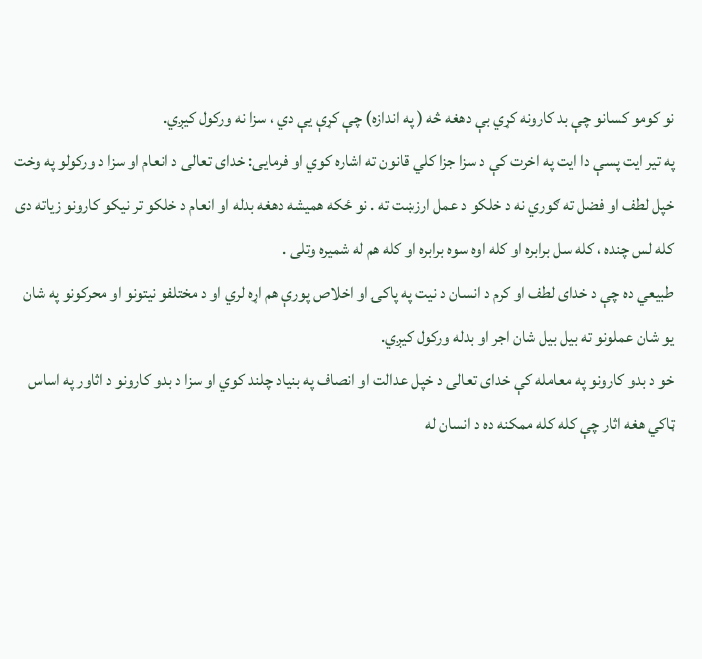نو کومو کسانو چې بد کارونه کړي بې دهغه څه ( په اندازه) چې کړې یې دي ، سزا نه ورکول کیږي.
په تیر ایت پسې دا ایت په اخرت کې د سزا جزا کلي قانون ته اشاره کوي او فرمایی: خدای تعالی د انعام او سزا د ورکولو په وخت خپل لطف او فضل ته ګوري نه د خلکو د عمل ارزښت ته . نو ځکه همیشه دهغه بدله او انعام د خلکو تر نیکو کارونو زیاته دی کله لس چنده ، کله سل برابره او کله اوه سوه برابره او کله هم له شمیره وتلی .
طبیعي ده چې د خدای لطف او کرم د انسان د نیت په پاکۍ او اخلاص پورې هم اړه لري او د مختلفو نیتونو او محرکونو په شان یو شان عملونو ته بیل بیل شان اجر او بدله ورکول کیږي.
خو د بدو کارونو په معامله کې خدای تعالی د خپل عدالت او انصاف په بنیاد چلند کوي او سزا د بدو کارونو د اثاور په اساس ټاکي هغه اثار چې کله کله ممکنه ده د انسان له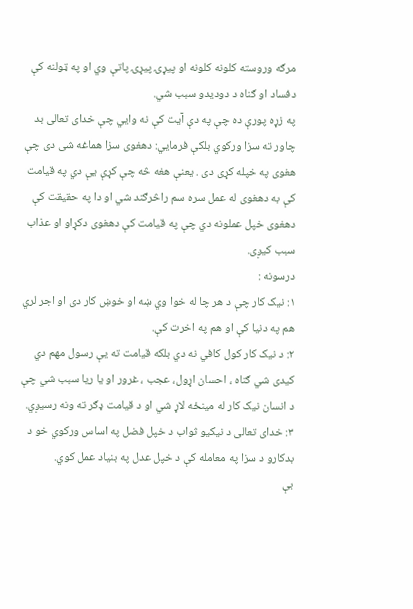مرګه وروسته کلونه کلونه او پيړۍ پيړۍ پاتې وي او په ټولنه کې دفساد او ګناه د دودیدو سبب شي.
په زړه پورې ده چې په دې آیت کې نه وایي چې خدای تعالی بد چاور ته سزا ورکوي بلکې فرمایي: دهغوی سزا هماغه شی دی چې هغوی په خپله کړی دی . یعنې هغه څه چې کړې یې دي په قیامت کې به دهغوی له عمل سره سم راڅرګند شي او دا په حقیقت کې دهغوی خپل عملونه دي چې په قیامت کې دهغوی دکړاو او عذاب سبب کیږی.
درسونه :
۱: نیک کار چې د هر چا له خوا وي ښه او خوښ کار دی او اجر لري هم په دنیا کې او هم په اخرت کې.
۲: د نیک کار کول کافي نه دي بلکه قیامت ته یې رسول مهم دي کیدی شي ګناه ، احسان اړول، عجب ، غرور او یا ریا سبب شي چې د انسان نیک کار له مینځه لاړ شي او د قیامت ډګر ته ونه رسیږي.
۳: خدای تعالی د نیکیو ثواب د خپل فضل په اساس ورکوي خو د بدکارو د سزا په معامله کې د خپل عدل په بنیاد عمل کوي.
بې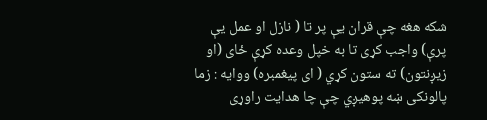شکه هغه چې قران یې پر تا ( نازل او عمل یې پرې) واجب کړی تا به خپل وعده کړې ځای (او زیږنتون) ته ستون کړي ( ای پيغمبره) ووایه : زما پالونکی ښه پوهیږي چې چا هدایت راوړی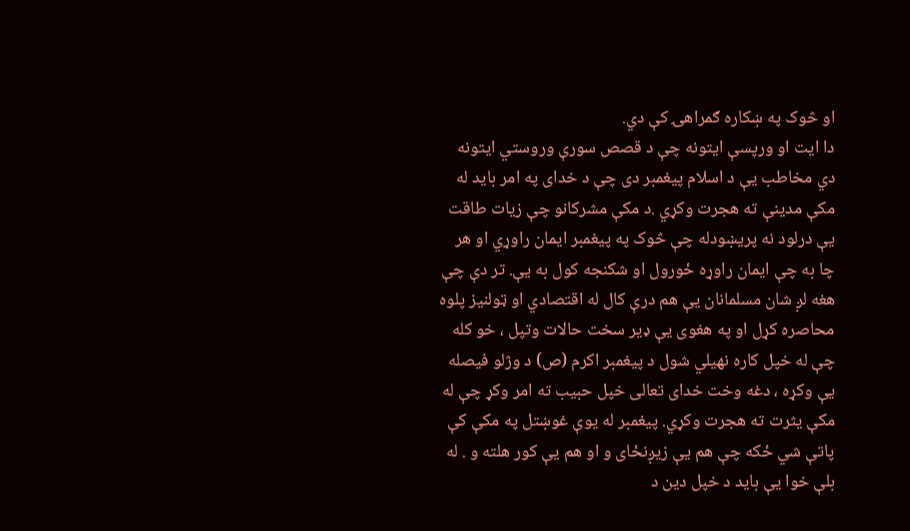او څوک په ښکاره ګمراهۍ کې دي.
دا ایت او ورپسې ایتونه چې د قصص سورې وروستي ایتونه دي مخاطب یې د اسلام پيغمبر دی چې د خدای په امر باید له مکې مدینې ته هجرت وکړي .د مکې مشرکانو چې زیات طاقت یې درلود نه پریښودله چې څوک په پیغمبر ایمان راوړي او هر چا به چې ایمان راوړه ځورول او شکنجه کول به یې. تر دې چې هغه لږ شان مسلمانان یې هم درې کال له اقتصادي او ټولنیز پلوه محاصره کړل او په هغوی یې ډیر سخت حالات وتپل ، خو کله چې له خپل کاره نهیلي شول د پیغمبر اکرم (ص) د وژلو فیصله یې وکړه ، دغه وخت خدای تعالی خپل حبیب ته امر وکړ چې له مکې یثرت ته هجرت وکړي. پیغمبر له یوې غوښتل په مکې کې پاتې شي ځکه چې هم یې زیږنځای و او هم یې کور هلته و . له بلې خوا یې باید د خپل دین د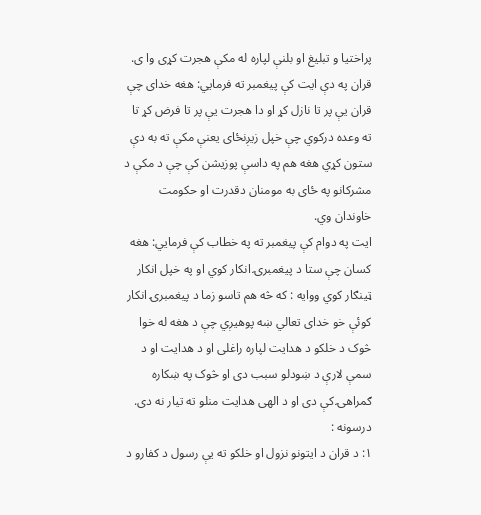پراختیا و تبلیغ او بلنې لپاره له مکې هجرت کړی وا ی. قران په دې ایت کې پیغمبر ته فرمایي: هغه خدای چې قران یې پر تا نازل کړ او دا هجرت یې پر تا فرض کړ تا ته وعده درکوي چې خپل زیږنځای یعنې مکې ته به دې ستون کړي هغه هم په داسې پوزیشن کې چې د مکې د مشرکانو په ځای به مومنان دقدرت او حکومت خاوندان وي.
ایت په دوام کې پیغمبر ته په خطاب کې فرمایي: هغه کسان چې ستا د پيغمبرۍ انکار کوي او په خپل انکار ټینګار کوي ووایه : که څه هم تاسو زما د پيغمبرۍ انکار کوئې خو خدای تعالي ښه پوهیږي چې د هغه له خوا څوک د خلکو د هدایت لپاره راغلی او د هدایت او د سمې لارې د ښودلو سبب دی او څوک په ښکاره ګمراهۍ کې دی او د الهی هدایت منلو ته تیار نه دی.
درسونه :
۱: د قران د ایتونو نزول او خلکو ته یې رسول د کفارو د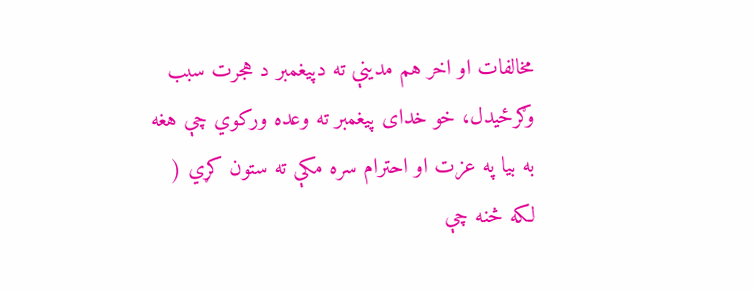مخالفات او اخر هم مدینې ته دپیغمبر د هجرت سبب وګرځیدل، خو خدای پیغمبر ته وعده ورکوي چې هغه به بیا په عزت او احترام سره مکې ته ستون کړي ( لکه څنه چې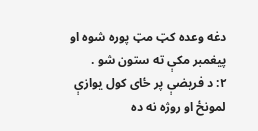دغه وعده کټ مټ پوره شوه او پيغمبر مکې ته ستون شو .
۲: د فریضې پر ځای کول یوازې لمونځ او روژه نه ده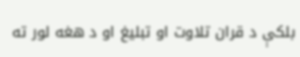بلکې د قران تلاوت او تبلیغ او د هغه لور ته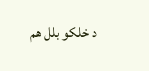د خلکو بلل هم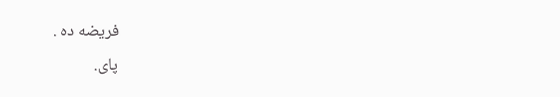فریضه ده .
پای.